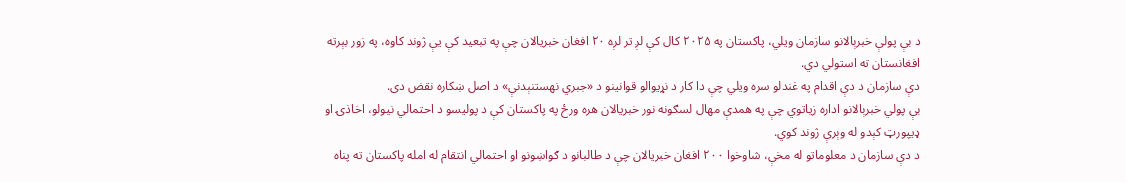د بې پولې خبرېالانو سازمان ویلي، پاکستان په ۲۰۲۵ کال کې لږ تر لږه ۲۰ افغان خبریالان چې په تبعید کې یې ژوند کاوه، په زور بېرته افغانستان ته استولي دي.
دې سازمان د دې اقدام په غندلو سره ویلي چې دا کار د نړیوالو قوانینو د «جبري نهستنېدنې» د اصل ښکاره نقض دی.
بې پولي خبرېالانو اداره زیاتوي چې په همدې مهال لسګونه نور خبریالان هره ورځ په پاکستان کې د پولیسو د احتمالي نیولو، اخاذۍ او ډیپورټ کېدو له وېرې ژوند کوي.
د دې سازمان د معلوماتو له مخې، شاوخوا ۲۰۰ افغان خبریالان چې د طالبانو د ګواښونو او احتمالي انتقام له امله پاکستان ته پناه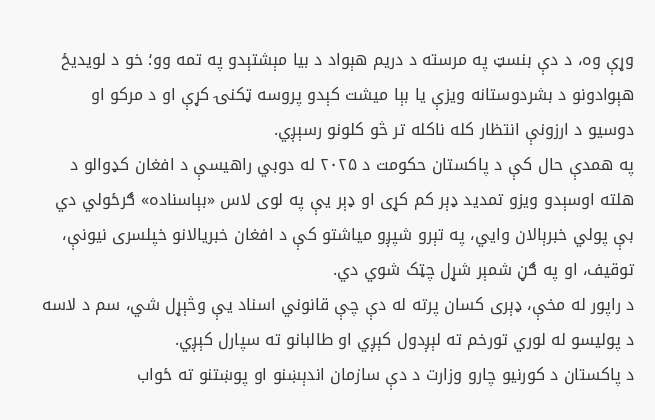وړې وه، د دې بنسټ په مرسته د دریم هېواد د بیا مېشتېدو په تمه وو؛ خو د لویدیځ هېوادونو د بشردوستانه ویزې یا بېا میشت کېدو پروسه ټکنۍ کړې او د مرکو او دوسیو د ارزونې انتظار کله ناکله تر څو کلونو رسېږي.
په همدې حال کې د پاکستان حکومت د ۲۰۲۵ له دوبي راهیسې د افغان کډوالو د هلته اوسېدو ویزو تمدید ډېر کم کړی او ډېر یې په لوی لاس «بېاسناده» ګرځولي دي
بې پولي خبرېالان وايي، په تېرو شپږو میاشتو کې د افغان خبریالانو خپلسری نیونې، توقیف، او په ګڼ شمېر شړل چټک شوي دي.
د راپور له مخې، ډېری کسان پرته له دې چې قانوني اسناد یې وڅېړل شي، سم د لاسه د پولیسو له لوري تورخم ته لېږدول کېږي او طالبانو ته سپارل کېږي.
د پاکستان د کورنیو چارو وزارت د دې سازمان اندېښنو او پوښتنو ته ځواب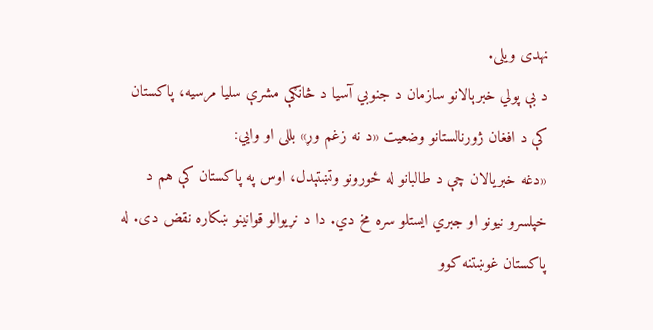نهدی ویلی.
د بې پولي خبرېالانو سازمان د جنوبي آسیا د څانګې مشرې سلیا مرسیه، پاکستان کې د افغان ژورنالستانو وضعیت «د نه زغم وړ» بللی او وايي:
«دغه خبریالان چې د طالبانو له ځورونو وتښتېدل، اوس په پاکستان کې هم د خپلسرو نیونو او جبري ایستلو سره مخ دي. دا د نړیوالو قوانینو ښکاره نقض دی. له پاکستان غوښتنه کوو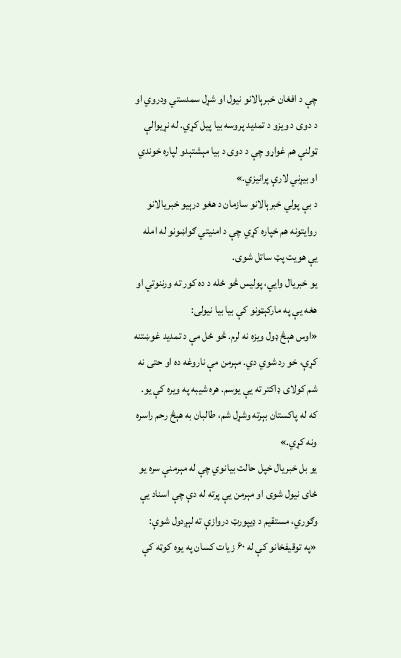چې د افغان خبرېالانو نیول او شړل سمدستي ودروي او د دوی د ویزو د تمدید پروسه بیا پیل کړي. له نړیوالې ټولنې هم غواړو چې د دوی د بیا مېشتېدو لپاره خوندي او بیړني لارې پرانیزي.»
د بې پولي خبرېالانو سازمان د هغو درېیو خبریالانو روایتونه هم خپاره کړي چې د امنیتي ګواښونو له امله یې هویت پټ ساتل شوی.
یو خبریال وایي، پولیس څو ځله د ده کور ته ورننوتي او هغه یې په مارکېټونو کې بیا بیا نیولی:
«اوس هېڅ ډول ویزه نه لرم. څو ځل مې د تمدید غوښتنه کړې، خو رد شوي دي. مېرمن مې ناروغه ده او حتی نه شم کولای ډاکتر ته یې یوسم. هره شیبه په ویره کې یو. که له پاکستان بېرته وشړل شم، طالبان به هېڅ رحم راسره ونه کړي.»
یو بل خبریال خپل حالت بیانوي چې له مېرمنې سره یو ځای نیول شوی او مېرمن یې پرته له دې چې اسناد یې وګوري، مستقیم د ډیپورټ دروازې ته لېږدول شوې:
«په توقیفخانو کې له ۶۰ زیات کسان په یوه کوټه کې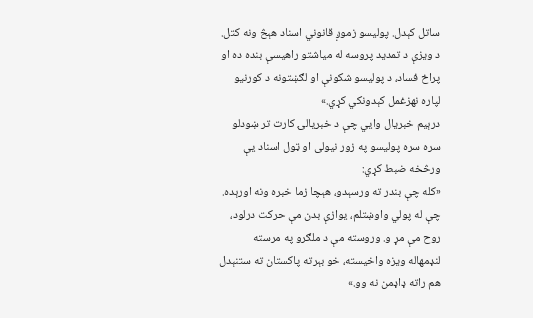ساتل کېدل. پولیسو زموږ قانوني اسناد هېڅ ونه کتل. د ویزې د تمدید پروسه له میاشتو راهیسې بنده ده او پراخ فساد، د پولیسو شکونې او لګښتونه د کورنیو لپاره نهزغمل کېدونکي کړي.»
درېیم خبریال وايي چې د خبریالۍ کارت تر ښودلو سره سره پولیسو په زور نیولی او ټول اسناد یې ورڅخه ضبط کړي:
«کله چې بندر ته ورسېدو، هېچا زما خبره ونه اورېده. چې له پولي واوښتلم، یوازې بدن مې حرکت درلود، روح مې مړ و. وروسته مې د ملګرو په مرسته لنډمهاله ویزه واخیسته، خو بېرته پاکستان ته ستنېدل هم راته ډاډمن نه وو.»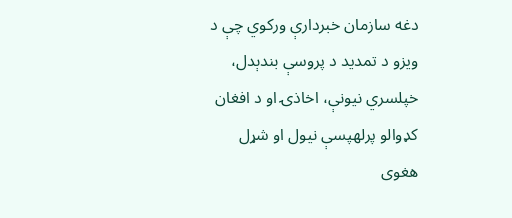دغه سازمان خبردارې ورکوي چې د ویزو د تمدید د پروسې بندېدل، خپلسري نیونې، اخاذۍ او د افغان کډوالو پرلهپسې نیول او شړل هغوی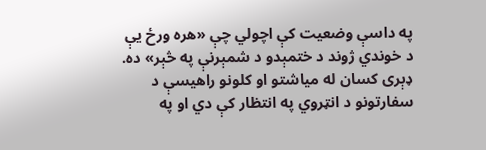په داسې وضعیت کې اچولي چې «هره ورځ یې د خوندي ژوند د ختمېدو د شمېرنې په څېر» ده.
ډېری کسان له میاشتو او کلونو راهیسې د سفارتونو د انټروي په انتظار کې دي او په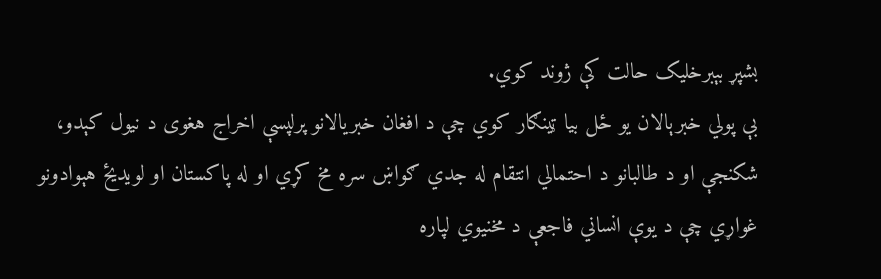بشپړ بېبرخلیک حالت کې ژوند کوي.
بې پولي خبرېالان یو ځل بیا ټینګار کوي چې د افغان خبریالانو پرلپسې اخراج هغوی د نیول کېدو، شکنجې او د طالبانو د احتمالي انتقام له جدي ګواښ سره مخ کړي او له پاکستان او لویدیځ هېوادونو غواړي چې د یوې انساني فاجعې د مخنیوي لپاره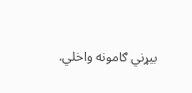بیړني ګامونه واخلي.